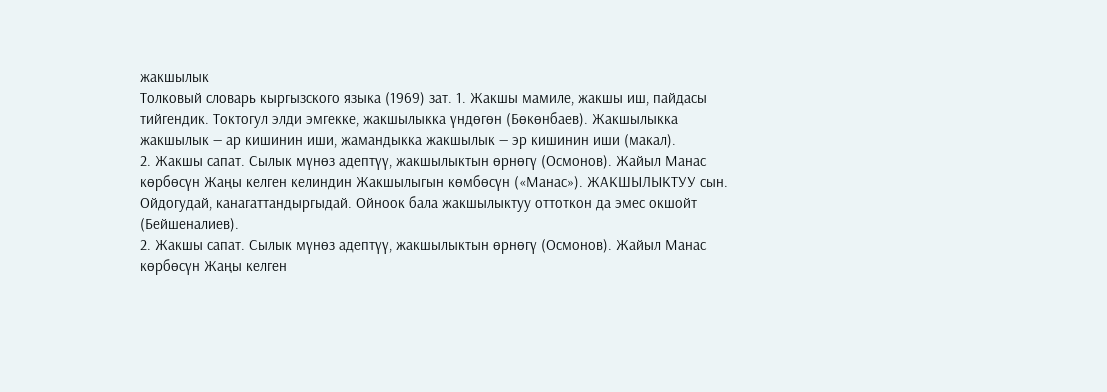жакшылык
Толковый словарь кыргызского языка (1969) зат. 1. Жакшы мамиле, жакшы иш, пайдасы тийгендик. Токтогул элди эмгекке, жакшылыкка үндөгөн (Бөкөнбаев). Жакшылыкка жакшылык — ар кишинин иши, жамандыкка жакшылык — эр кишинин иши (макал).
2. Жакшы сапат. Сылык мүнөз адептүү, жакшылыктын өрнөгү (Осмонов). Жайыл Манас көрбөсүн Жаңы келген келиндин Жакшылыгын көмбөсүн («Манас»). ЖАКШЫЛЫКТУУ сын. Ойдогудай, канагаттандыргыдай. Ойноок бала жакшылыктуу оттоткон да эмес окшойт (Бейшеналиев).
2. Жакшы сапат. Сылык мүнөз адептүү, жакшылыктын өрнөгү (Осмонов). Жайыл Манас көрбөсүн Жаңы келген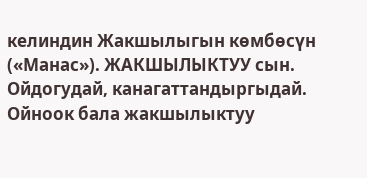келиндин Жакшылыгын көмбөсүн («Манас»). ЖАКШЫЛЫКТУУ сын. Ойдогудай, канагаттандыргыдай. Ойноок бала жакшылыктуу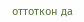оттоткон да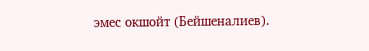эмес окшойт (Бейшеналиев).